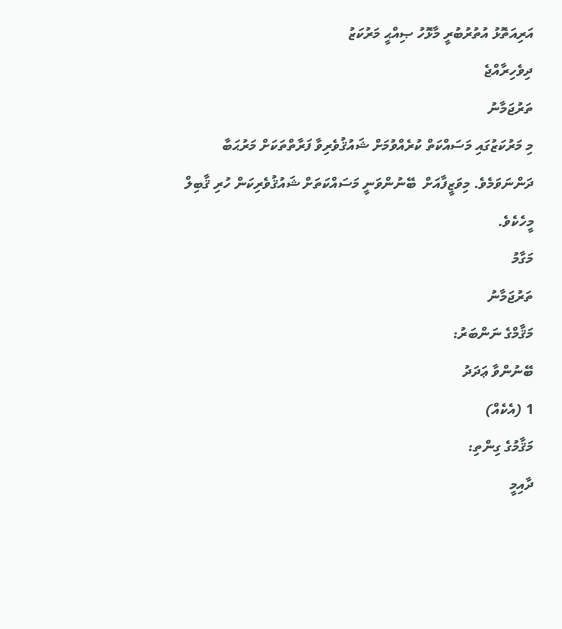އަރިއަތޮޅު އުތުރުބުރީ މާޅޮހު ޞިއްޙީ މަރުކަޒު
ދިވެހިރާއްޖެ
ތަރުޖަމާނު
މި މަރުކަޒުގައި މަސައްކަތް ކުރެއްވުމަށް ޝައުޤުވެރިވާ ފަރާތްތަކަށް މަރުޙަބާ ދަންނަވަމެވެ. މިވަޒީފާއަށް  ބޭނުންވަނީ މަސައްކަތަށް ޝައުޤުވެރިކަން ހުރި ޤާބިލް މީހެކެވެ.
މަގާމު
ތަރުޖަމާނު
މަޤާމްގެ ނަންބަރު:
ބޭނުންވާ ޢަދަދު
1 (އެކެއް)
މަޤާމުގެ ގިންތި:
ދާއިމީ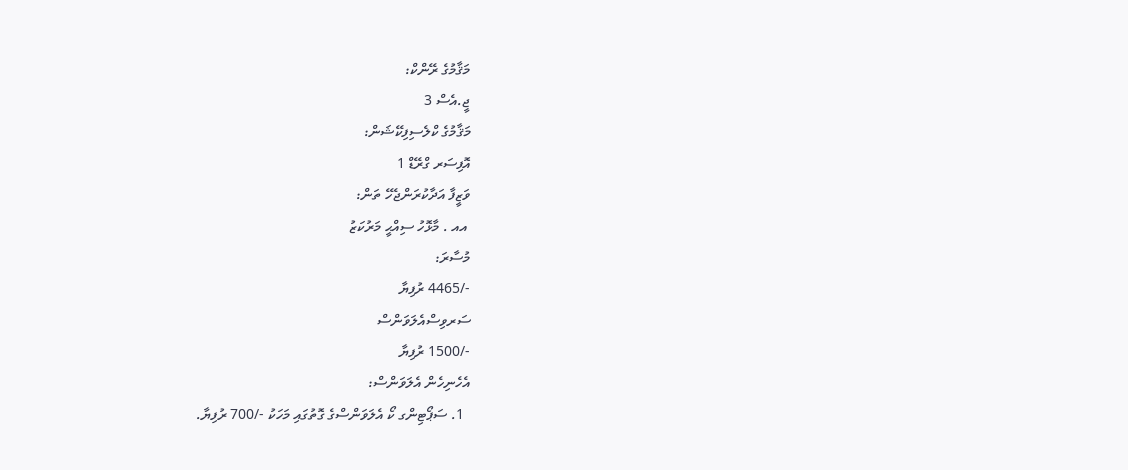މަޤާމުގެ ރޭންކް:
ޖީ.އެސް 3
މަޤާމުގެ ކްލެސިފިކޭޝަން:
އޮފިސަރ ގްރޭޑް 1
ވަޒީފާ އަދާކުރަންޖެހޭ ތަން:
 އއ . މާޅޮހު ސިއްޙީ މަރުކަޒު
މުސާރަ:
-/4465 ރުފިޔާ
ސަރވިސްއެލަވަންސް
-/1500 ރުފިޔާ
އެހެނިހެން އެލަވަންސް:
  1. ސަޕޯޓިންގ ކޯ އެލަވަންސްގެ ގޮތުގައި މަހަކު -/700 ރުފިޔާ.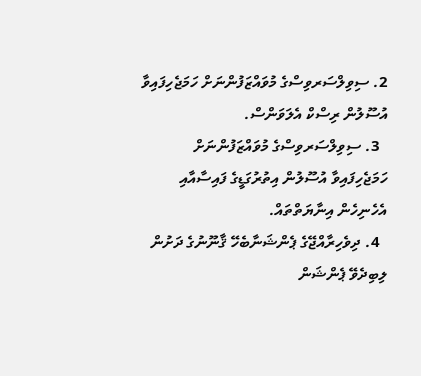2. ސިވިލްސަރވިސްގެ މުވައްޒަފުންނަށް ހަމަޖެހިފައިވާ އުސޫލުން ރިސްކް އެލަވަންސް.
  3. ސިވިލްސަރވިސްގެ މުވައްޒަފުންނަށް ހަމަޖެހިފައިވާ އުސޫލުން އިތުރުގަޑީގެ ފައިސާއާއި އެހެނިހެން އިނާޔަތްތައް.
  4. ދިވެހިރާއްޖޭގެ ޕެންޝަނާބެހޭ ޤާނޫނުގެ ދަށުން ލިބިދެވޭ ޕެންޝަން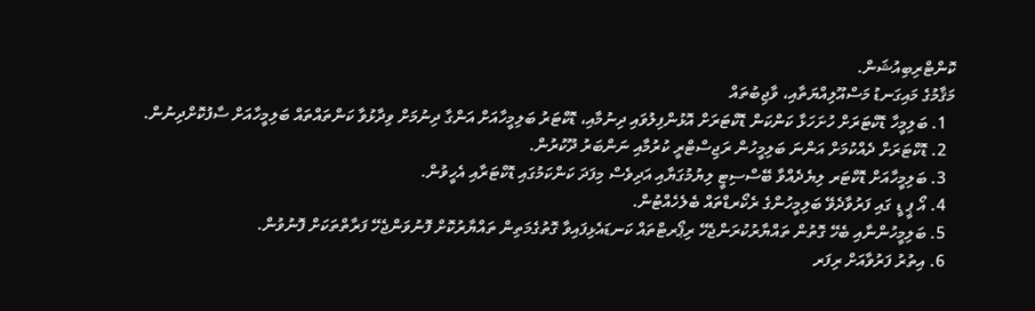ކޮންޓްރިބިއުޝަން.
މަޤާމުގެ މައިގަނޑު މަސްއޫލިއްޔަތާއި، ވާޖިބުތައް
  1. ބަލިމީހާ ޑޮކްޓަރަށް ހުށަހަޅާ ކަންކަން ޑޮކްޓަރަށް އޮޅުންފިލުވައި ދިނުމާއި، ޑޮކްޓަރު ބަލިމީހާއަށް އަންގާ ދިނުމަށް ވިދާޅުވާ ކަންތައްތައް ބަލިމީހާއަށް ސާފުކޮށްދިނުން.
  2. ޑޮކްޓަރަށް ދެއްކުމަށް އަންނަ ބަލިމީހުން ރަޖިސްޓްރީ ކުރުމާއި ނަންބަރު ދޫކުރުން.
  3. ބަލިމީހާއަށް ޑޮކްޓަރ ލިޔެދެއްވާ ބޭސްސިޓީ ލިޔުމުގަޔާއި އަދިވެސް މިފަދަ ކަންކަމުގައި ޑޮކްޓަރާއި އެހީވުން.
  4. އޯ ޕީ ޑީ ގައި ފަރުވާދެވޭ ބަލިމީހުންގެ ރެކޯރޑްތައް ބެލެހެއްޓުން.
  5. ބަލިމީހުންނާއި ބެހޭ ގޮތުން ތައްޔާރުކުރަންޖެހޭ ރިޕޯރޓްތައް ކަނޑައެޅިފައިވާ ގޮތުގެމަތިން ތައްޔާރުކޮށް ފޮނުވަންޖެހޭ ފަރާތްތަކަށް ފޮނުވުން.
  6. އިތުރު ފަރުވާއަށް ރިފަރ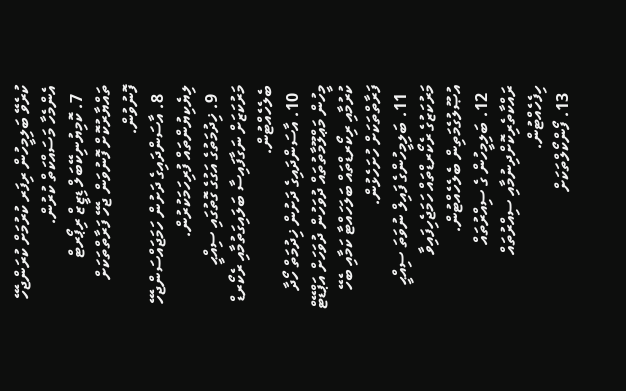ކުރެވޭ ބަލިމީހުން ރިފަރ ކުރުމަށް ކުރަންޖެހޭ އެންމެހާ މަސައްކަތް ކުރުން.
  7. ކޮމިޔުނިކޭބަލް ޑިޒީޒް ރިޕޯރޓް ތައްޔާރުކޮށް ފޮނުވަން ޖެހޭ ފަރާތްތަކަށް ފޮނުވުން.
  8. އާސަންދައިގެ ދަށުން ހަމަޖައްސަންޖެހޭ ލިޔެކިޔުންތައް ފުރިހަމަކުރުން.
  9. ޚިދުމަތުގެ އަގުގެ ގޮތުގައި ސިއްޙީ މަރުކަޒަށް ނަގާފައިސާ ބަލައިގަތުމާއި ރެކޯރޑް ބެލެހެއްޓުން.
  10. އާސަންދައިގެ ދަށުން ޚިދުމަތް ހޯދާ މީހުން މަޢްލޫމާތުތައް ދުވަހުން ދުވަހަށް އަޕްޑޭޓް ކުރުމާއި ރިކޯރޑްތައް ބަލަހައްޓާ ކަމާއި ބެހޭ ފަރާތްތަކަށް ހުށަހެޅުން.
  11. ބަލިމީހުންގެ ފައިލް ނުވަތަ ސިއްޙީ މަރުކަޒުގެ ރެކޯރޑްތައް ހަމަޖެހިފައިވާ އުޞޫލުގެމަތިން ބެލެހެއްޓުން.
  12. ބަލިމީހުން ގެ ސިއްރުތައް ރައްކާތެރިކޮށްދިނުމާއި ސިއްރުތައް ހިފެހެއްޓުން.
  13. ފޯންކޯލްތަކަށް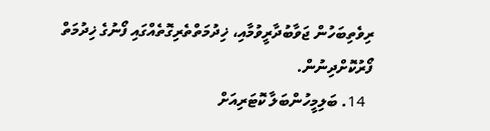ރިވެތިބަހުން ޖަވާބުދާރީވުމާއި، ޚިދުމަތްތެރިގޮތެއްގައި ފޯނުގެ ޚިދުމަތް ފޯރުކޮށްދިނުން.
  14. ބަލިމީހުންބަލާ ކޮޓަރިއަށް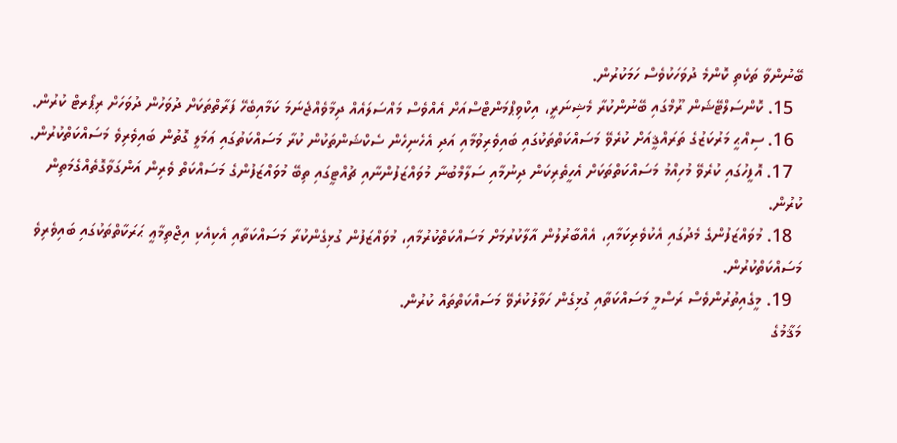ބޭނުންވާ ތަކެތި ކޮންމެ ދުވަހަކުވެސް ހަމަކުރުން.
  15. ކޮންސަލްޓޭޝަން ރޫމްގައި ބޭނުންކުރާ މެޝިނަރީ، އިކްވިޕްމަންޓްސްއަށް އެއްވެސް މައްސަލައެއް ދިމާވެއްޖެނަމަ ކަމާއިބެހޭ ފަރާތްތަކަށް ދުވަހުން ދުވަހަށް ރިޕޯރޓް ކުރުން.
  16. ސިއްޙީ މަރުކަޒުގެ ތަރައްޤީއަށް ކުރެވޭ މަސައްކަތްތަކުގައި ބައިވެރިވުމާއި އަދި އެހެނިހެން ސެކްޝަންތަކުން ކުރާ މަސައްކަތުގައި ޢަމަލީ ގޮތުން ބައިވެރިވެ މަސައްކަތްކުރުން.
  17. އޮފީހުގައި ކުރެވޭ މުހިއްމު މަސައްކަތްތަކަށް އެހީތެރިކަން ދިނުމާއި ސަލާމްބުނާ މުވައްޒަފުންނާއި ޗުއްޓީގައި ތިބޭ މުވައްޒަފުންގެ މަސައްކަތް ވެރިން އަންގަވާގޮތެއްގެމަތިން ކުރުން.
  18. މުވައްޒަފުންގެ މެދުގައި އެކުވެރިކަމާއި، އެއްބާރުލުން އާލާކުރުމަށް މަސައްކަތްކުރުމާއި، މުވައްޒަފުން ގުޅިގެންކުރާ މަސައްކަތާއި އެކިއެކި އިޖްތިމާޢީ ޙަރަކާތްތަކުގައި ބައިވެރިވެ މަސައްކަތްކުރުން.
  19. މީގެއިތުރުންވެސް ރަސްމީ މަސައްކަތާއި ގުޅިގެން ހަވާލުކުރެވޭ މަސައްކަތްތައް ކުރުން.
މަޤާމުގެ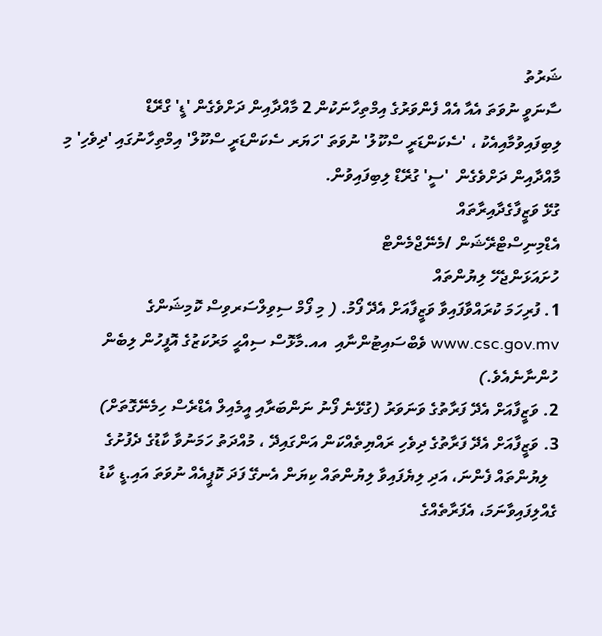ޝަރުތު
ސާނަވީ ނުވަތަ އެއާ އެއް ފެންވަރުގެ އިމްތިހާނަކުން 2 މާއްދާއިން ދަށްވެގެން 'ޑީ' ގްރޭޑް ލިބިފައިވުމާއިއެކު ، 'ސެކަންޑަރީ ސްކޫލު' ނުވަތަ 'ހަޔަރ ސެކަންޑަރީ ސްކޫލް' އިމްތިހާނުގައި 'ދިވެހި' މި މާއްދާއިން ދަށްވެގެން  'ސީ' ގުރޭޑް ލިބިފައިވުން.
ގުޅޭ ވަޒީފާގެދާއިރާތައް
އެޑްމިނިސްޓްރޭޝަން /މެނޭޖްމެންޓް
ހުށައަޅަންޖެހޭ ލިޔުންތައް
1. ފުރިހަމަ ކުރައްވާފައިވާ ވަޒީފާއަށް އެދޭ ފޯމު. ( މި ފޯމް ސިވިލްސަރވިސް ކޮމިޝަންގެ  www.csc.gov.mv ވެބްސައިޓުންނާއި  އއ.މާޅޮސް ސިއްޙީ މަރުކަޒުގެ އޮފީހުން ލިބެން ހުންނާނެއެވެ.)
2. ވަޒީފާއަށް އެދޭ ފަރާތުގެ ވަނަވަރު (ގުޅޭނެ ފޯނު ނަންބަރާއި އީމެއިލް އެޑްރެސް ހިމެނޭގޮތަށް)
3. ވަޒީފާއަށް އެދޭ ފަރާތުގެ ދިވެހި ރައްޔިތެއްކަން އަންގައިދޭ ، މުއްދަތު ހަމަނުވާ ކާޑުގެ ދެފުށުގެ
  ލިޔުންތައް ފެންނަ، އަދި ލިޔެފައިވާ ލިޔުންތައް ކިޔަން އެނގޭ ފަދަ ކޮޕީއެއް ނުވަތަ އައި.ޑީ ކާޑު ގެއްލިފައިވާނަމަ، އެފަރާތެއްގެ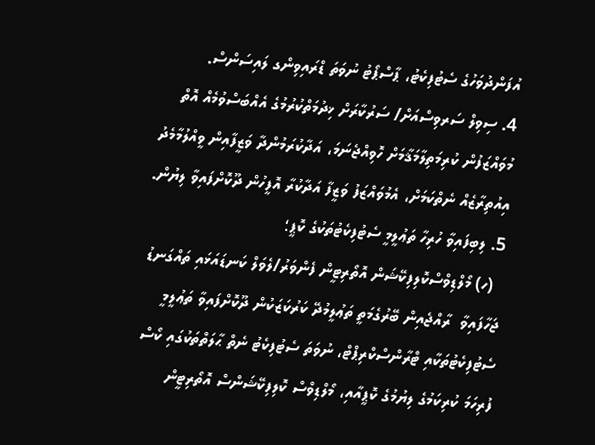އުފަންދުވަހުގެ ސެޓުފިކެޓު، ޕާސްޕޯޓު ނުވަތަ ޑްރައިވިންގ ލައިސަންސް.
4. ސިވިލް ސަރވިސްއަށް/ ސަރުކާރަށް ޚިދުމަތްކުރުމުގެ އެއްބަސްވުމެއް އޮތް މުވައްޒަފުން ކުރިމަތިލާމަޤާމަށް ހޮވިއްޖެނަމަ، އަދާކުރަމުންދާ ވަޒީފާއިން ވީއްލުމާމެދު އިއުތިރާޒެއް ނެތްކަމަށް، އެމުވައްޒަފު ވަޒީފާ އަދާކުރާ އޮފީހުން ދޫކޮށްފައިވާ ލިޔުން.
5. ލިބިފައިވާ ހުރިހާ ތަޢުލީމީ ސެޓުފިކެޓުތަކުގެ ކޮޕީ؛
  (ހ) މޯލްޑިވްސްކޮލިފިކޭޝަން އޮތޯރިޓީން ފެންވަރު/ލެވަލް ކަނޑައަޅައި ތައްގަނޑު ޖަހާފައިވާ  ރާއްޖެއިން ބޭރުގެމަތީ ތަޢުލީމުދޭ ކަރުކަޒަކުން ދޫކޮށްފައިވާ ތަޢުލީމީ ސެޓުފިކެޓުތަކާއި ޓްރާންސްކްރިޕްޓް، ނުވަތަ ސެޓުފިކެޓު ނެތް ޙާލަތްތަކުގައި ކޯސް ފުރިހަމަ ކުރިކަމުގެ ލިޔުމުގެ ކޮޕީއާއި، މޯލްޑިވްސް ކޮލިފިކޭޝަންސް އޮތޯރިޓީން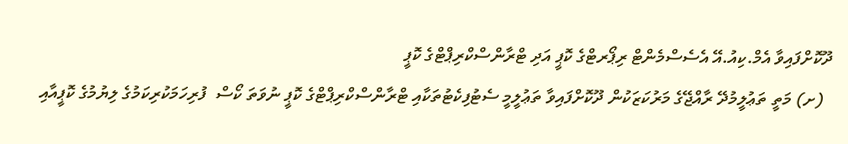ދޫކޮށްފައިވާ އެމް.ކިއު.އޭ އެސެސްމެންޓް ރިޕޯރޓްގެ ކޮޕީ އަދި ޓްރާންސްކްރިޕްޓްގެ ކޮޕީ
  (ށ) މަތީ ތަޢުލީމުދޭ ރާއްޖޭގެ މަރުކަޒަކުން ދޫކޮށްފައިވާ ތަޢުލީމީ ސެޓުފިކެޓުތަކާއި ޓްރާންސްކްރިޕްޓްގެ ކޮޕީ ނުވަތަ ކޯސް  ފުރިހަމަކުރިކަމުގެ ލިޔުމުގެ ކޮޕީއާއި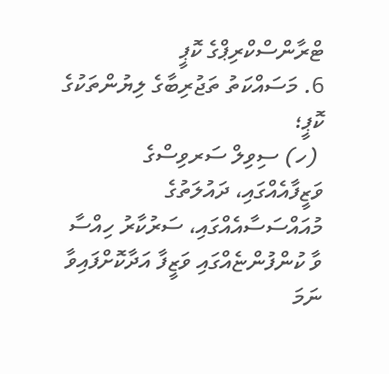ޓްރާންސްކްރިޕްގެ ކޮޕީ
6. މަސައްކަތު ތަޖުރިބާގެ ލިޔުންތަކުގެ ކޮޕީ؛
 (ހ) ސިވިލް ސަރވިސްގެ ވަޒީފާއެއްގައި، ދައުލަތުގެ މުއައްސަސާއެއްގައި، ސަރުކާރު ހިއްސާ ވާ ކުންފުންޏެއްގައި ވަޒީފާ އަދާކޮށްފައިވާ ނަމަ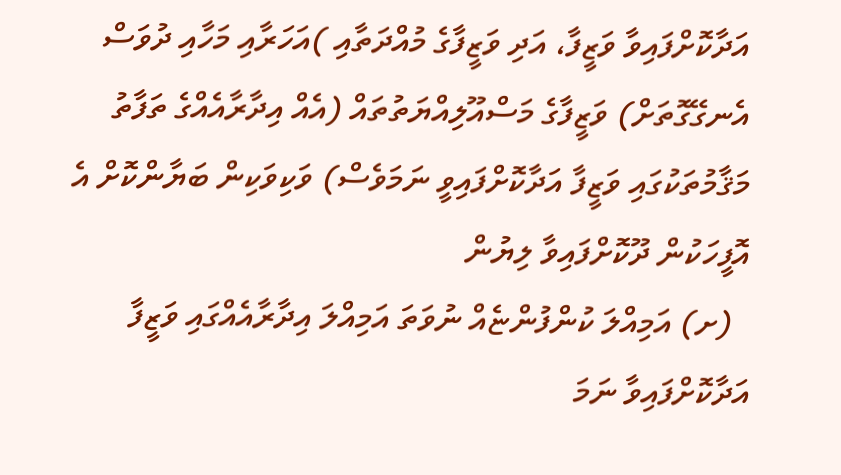އަދާކޮށްފައިވާ ވަޒީފާ، އަދި ވަޒީފާގެ މުއްދަތާއި )އަހަރާއި މަހާއި ދުވަސް އެނގޭގޮތަށް) ވަޒީފާގެ މަސްއޫލިއްޔަތުތައް (އެއް އިދާރާއެއްގެ ތަފާތު މަޤާމުތަކުގައި ވަޒީފާ އަދާކޮށްފައިވީ ނަމަވެސް) ވަކިވަކިން ބަޔާންކޮށް އެ އޮފީހަކުން ދޫކޮށްފައިވާ ލިޔުން
  (ށ) އަމިއްލަ ކުންފުންޏެއް ނުވަތަ އަމިއްލަ އިދާރާއެއްގައި ވަޒީފާ އަދާކޮށްފައިވާ ނަމަ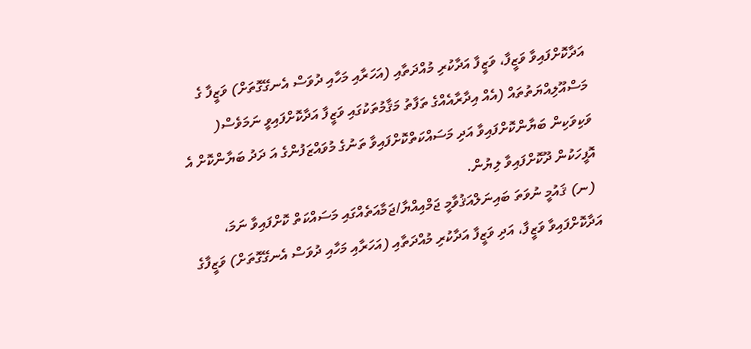އަދާކޮށްފައިވާ ވަޒީފާ، ވަޒީފާ އަދާކުރި މުއްދަތާއި (އަހަރާއި މަހާއި ދުވަސް އެނގޭގޮތަށް) ވަޒީފާ ގެ މަސްއޫލިއްޔަތުތައް (އެއް އިދާރާއެއްގެ ތަފާތު މަޤާމުތަކުގައި ވަޒީފާ އަދާކޮށްފައިވީ ނަމަވެސް( ވަކިވަކިން ބަޔާންކޮށްފައިވާ އަދި މަސައްކަތްކޮށްފައިވާ ތަނުގެ މުވައްޒަފުންގެ އަ ދަދު ބަޔާންކޮށް އެ އޮފީހަކުން ދޫކޮށްފައިވާ ލިޔުން.
 (ނ) ޤައުމީ ނުވަތަ ބައިނަލްއަޤުވާމީ ޖަމްއިއްޔާ/ޖަމާއަތެއްގައި މަސައްކަތް ކޮށްފައިވާ ނަމަ، އަދާކޮށްފައިވާ ވަޒީފާ، އަދި ވަޒީފާ އަދާކުރި މުއްދަތާއި (އަހަރާއި މަހާއި ދުވަސް އެނގޭގޮތަށް) ވަޒީފާގެ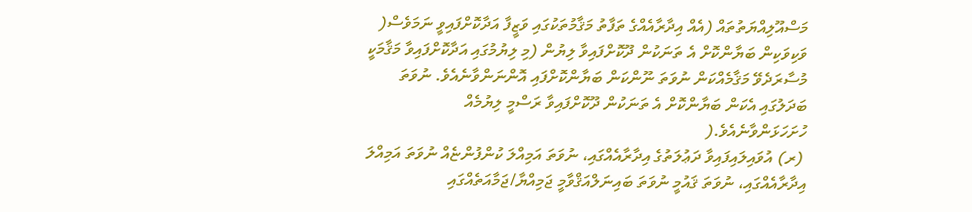މަސްއޫލިއްޔަތުތައް (އެއް އިދާރާއެއްގެ ތަފާތު މަޤާމުތަކުގައި ވަޒީފާ އަދާކޮށްފައިވީ ނަމަވެސް( ވަކިވަކިން ބަޔާންކޮށް އެ ތަނަކުން ދޫކޮށްފައިވާ ލިޔުން (މި ލިޔުމުގައި އަދާކޮށްފައިވާ މަޤާމަކީ މުސާރަދެވޭ މަޤާމެއްކަން ނުވަތަ ނޫންކަން ބަޔާންކޮށްފައި އޮންނަންވާނެއެވެ. ނުވަތަ ބަދަލުގައި އެކަން ބަޔާންކޮށް އެ ތަނަކުން ދޫކޮށްފައިވާ ރަސްމީ ލިޔުމެއް ހުށަހަޅަންވާނެއެވެ.(
 (ރ) އުވައިލައިފައިވާ ދަޢުލަތުގެ އިދާރާއެއްގައި، ނުވަތަ އަމިއްލަ ކުންފުންޏެއް ނުވަތަ އަމިއްލަ އިދާރާއެއްގައި، ނުވަތަ ޤައުމީ ނުވަތަ ބައިނަލްއަޤްވާމީ ޖަމިއްޔާ/ޖަމާއަތެއްގައި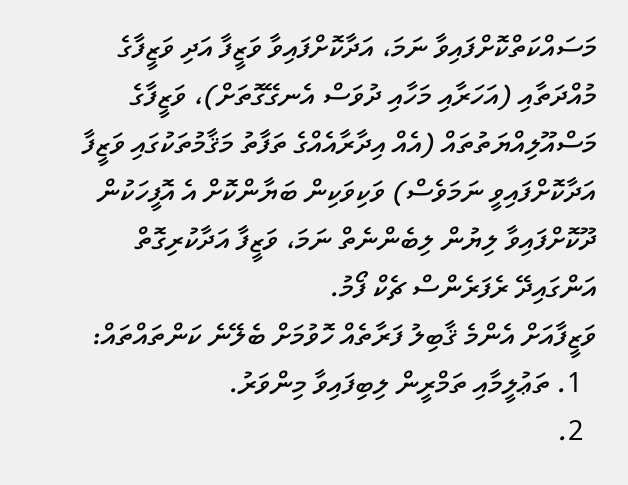މަސައްކަތްކޮށްފައިވާ ނަމަ، އަދާކޮށްފައިވާ ވަޒީފާ އަދި ވަޒީފާގެ މުއްދަތާއި (އަހަރާއި މަހާއި ދުވަސް އެނގޭގޮތަށް)، ވަޒީފާގެ މަސްއޫލިއްޔަތުތައް (އެއް އިދާރާއެއްގެ ތަފާތު މަޤާމުތަކުގައި ވަޒީފާ އަދާކޮށްފައިވީ ނަމަވެސް) ވަކިވަކިން ބަޔާންކޮށް އެ އޮފީހަކުން ދޫކޮށްފައިވާ ލިޔުން ލިބެންނެތް ނަމަ، ވަޒީފާ އަދާކުރިގޮތް އަންގައިދޭ ރެފަރެންސް ޗެކް ފޯމު.
ވަޒީފާއަށް އެންމެ ޤާބިލު ފަރާތެއް ހޮވުމަށް ބެލޭނެ ކަންތައްތައް:
  1. ތަޢުލީމާއި ތަމްރީން ލިބިފައިވާ މިންވަރު.
  2.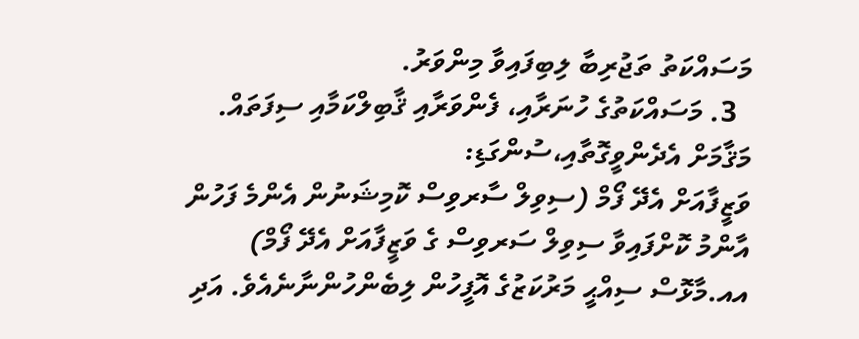މަސައްކަތު ތަޖުރިބާ ލިބިފައިވާ މިންވަރު.
  3. މަސައްކަތުގެ ހުނަރާއި، ފެންވަރާއި ޤާބިލްކަމާއި ސިފަތައް.
މަޤާމަށް އެދެންވީގޮތާއި،ސުންގަޑި:
ވަޒީފާއަށް އެދޭ ފޯމް (ސިވިލް ސާރވިސް ކޮމިޝަނުން އެންމެ ފަހުން އާންމު ކޮށްފައިވާ ސިވިލް ސަރވިސް ގެ ވަޒީފާއަށް އެދޭ ފޯމް)  އއ.މާޅޮސް ސިއްޙީ މަރުކަޒުގެ އޮފީހުން ލިބެންހުންނާނެއެވެ. އަދި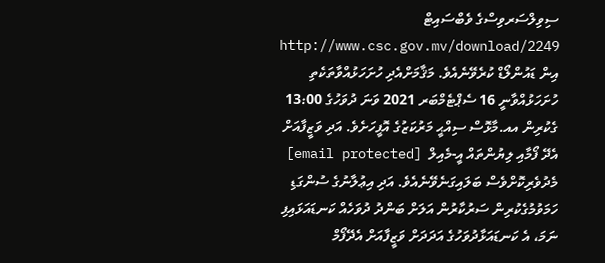ސިވިލްސަރވިސްގެ ވެބްސައިޓް http://www.csc.gov.mv/download/2249 އިން ޑައުންލޯޑް ކުރެވޭނެއެވެ. މަޤާމަށްއެދި ހުށަހަޅުއްވާތަކެތި ހުށަހަޅުއްވާނީ 16 ސެޕްޓެމްބަރ 2021 ވަނަ ދުވަހުގެ 13:00 ގެކުރިން އއ.މާޅޮސް ސިއްޙީ މަރުކަޒުގެ އޮފީހަށެވެ. އަދި ވަޒީފާއަށް އެދޭ ފޯމާއި ލިޔުންތައް އީ-މެއިލް  [email protected] މެދުވެރިކޮށްވެސް ބަލައިގަނެވޭނެއެވެ. އަދި އިޢުލާނުގެ ސުންގަޑި ހަމަވުމުގެކުރިން ސަރުކާރުން އަލަށް ބަންދު ދުވަހެއް ކަނޑައަޅައިފި ނަމަ، އެ ކަނޑައަޅާދުވަހުގެ އަދަދަށް ވަޒީފާއަށް އެދޭފޯމް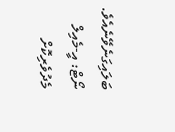ބަލައިގަނެވޭނެއެވެ.
ނޯޓް: އީ-މެއިލް މެދުވެރިކޮށް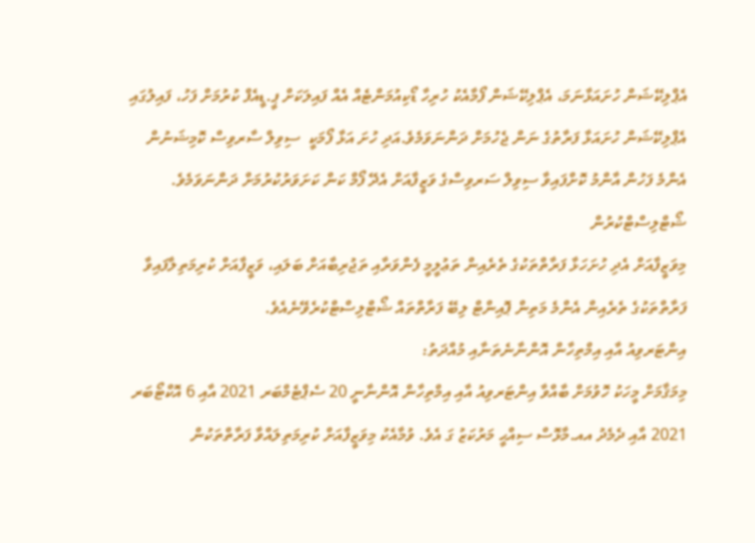އެޕްލިކޭޝަން ހުށައަޅާނަމަ، އެޕްލިކޭޝަން ފޯމާއެކު ހުރިހާ ޑޯކިއުމަންޓެއް އެއް ފައިލަކަށް ޕީ.ޑީއެފް ކުރުމަށް ފަހު، ފައިލުގައި އެޕްލިކޭޝަން ހުށައަޅާ ފަރާތުގެ ނަން ޖެހުމަށް ދަންނަވަމެވެ.އަދި ހުށަ އަޅާ ފޯމަކީ  ސިވިލް ސާރވިސް ކޮމިޝަނުން އެންމެ ފަހުން އާންމު ކޮށްފައިވާ ސިވިލް ސަރވިސްގެ ވަޒީފާއަށް އެދޭ ފޯމް ކަން ކަށަވަރުކުރުމަށް ދަންނަވަމެވެ.
ޝޯޓްލިސްޓްކުރުން
މިވަޒީފާއަށް އެދި ހުށަހަޅާ ފަރާތްތަކުގެ ތެރެއިން ތަޢުލީމީ ފެންވަރާއި ތަޖުރިބާއަށް ބަލައި، ވަޒީފާއަށް ކުރިމަތިލާފައިވާ ފަރާތްތަކުގެ ތެރެއިން އެންމެ މަތިން ޕޮއިންޓް ލިބޭ ފަރާތްތައް ޝޯޓްލިސްޓްކުރެވޭނެއެވެ.
އިންޓަރވިއު އާއި އިމްތިހާން އޮންނާނެތަނާއި މުއްދަތު:
މިމަޤާމަށް މީހަކު ހޮވުމަށް ބާއްވާ އިންޓަރވިއު އާއި އިމްތިހާން އޮންނާނީ 20 ސެޕްޓެމްބަރ 2021 އާއި 6 އޮކްޓޯބަރ 2021 އާއި ދެމެދު އއ.މާޅޮސް ސިއްޙީ މަރުކަޒު ގަ އެވެ. ވުމާއެކު މިވަޒީފާއަށް ކުރިމަތިލައްވާ ފަރާތްތަކުން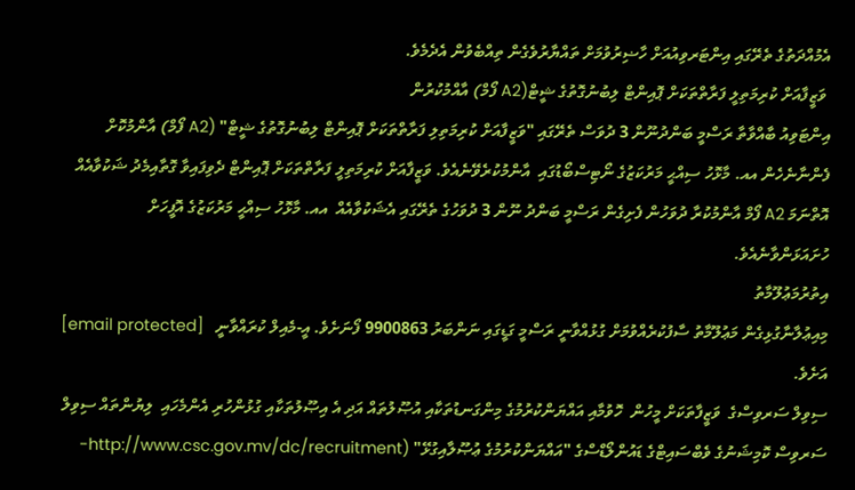އެމުއްދަތުގެ ތެރޭގައި އިންޓަރވިއުއަށް ހާޟިރުވުމަށް ތައްޔާރުވެގެން ތިއްބެވުން އެދެމެވެ.
 ވަޒީފާއަށް ކުރިމަތިލީ ފަރާތްތަކަށް ޕޮއިންޓް ލިބުނުގޮތުގެ ޝީޓް(A2 ފޯމް) އާއްމުކުރުން
އިންޓަވިއު ބާއްވާތާ ރަސްމީ ބަންދުނޫން 3 ދުވަސް ތެރޭގައި "ވަޒީފާއަށް ކުރިމަތިލި ފަރާތްތަކަށް ޕޮއިންޓް ލިބުނުގޮތުގެ ޝީޓް" (A2 ފޯމް) އާންމުކޮށް ފެންނާނެހެން އއ. މާޅޮހު ސިއްޙީ މަރުކަޒުގެ ނޯޓިސްބޯޑުގައި  އާންމުކުރެވޭނެއެވެ. ވަޒީފާއަށް ކުރިމަތިލީ ފަރާތްތަކަށް ޕޮއިންޓް ދެވިފައިވާ ގޮތާއިމެދު ޝަކުވާއެއް އޮތްނަމަ A2 ފޯމް އާންމުކުރާ ދުވަހުން ފެށިގެން ރަސްމީ ބަންދު ނޫން 3 ދުވަހުގެ ތެރޭގައި އެޝަކުވާއެއް  އއ. މާޅޮހު ސިއްޙީ މަރުކަޒުގެ އޮފީހަށް ހުށައަޅަންވާނެއެވެ.
އިތުރުމަޢުލޫމާތު
މިއިޢުލާނާގުޅިގެން މަޢުލޫމާތު ސާފުކުރެއްވުމަށް ގުޅުއްވާނީ ރަސްމީ ގަޑީގައި ނަންބަރު 9900863 ފޯނަށެވެ. އީ-މެއިލް ކުރައްވާނީ   [email protected] އަށެވެ.
ސިވިލް ސަރވިސްގެ  ވަޒީފާތަކަށް މީހުން  ހޮވުމާއި އައްޔަންކުރުމުގެ މިންގަނޑުތަކާއި އުޞޫލުތައް އަދި އެ އިޞޫލުތަކާއި ގުޅުންހުރި އެންމެހައި  ލިޔުންތައް ސިވިލް ސަރވިސް ކޮމިޝަނުގެ ވެބްސައިޓްގެ ޑައުންލޯޑްސްގެ "އައްޔަންކުރުމުގެ ޢުޞޫލާއިގުޅޭ" (http://www.csc.gov.mv/dc/recruitment-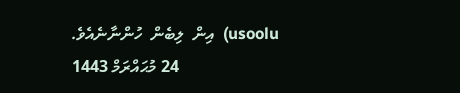usoolu)  އިން  ލިބެން  ހުންނާނެއެވެ.
                        24 މުޙައްރަމް 1443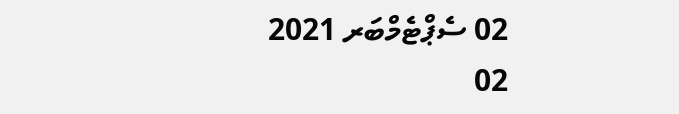02 ސެޕްޓެމްބަރ 2021
02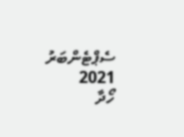ސެޕްޓެންބަރު 2021
ހޯދާ